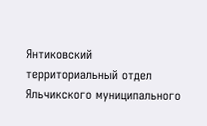Янтиковский территориальный отдел Яльчикского муниципального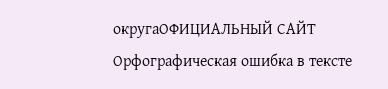округаОФИЦИАЛЬНЫЙ САЙТ
Орфографическая ошибка в тексте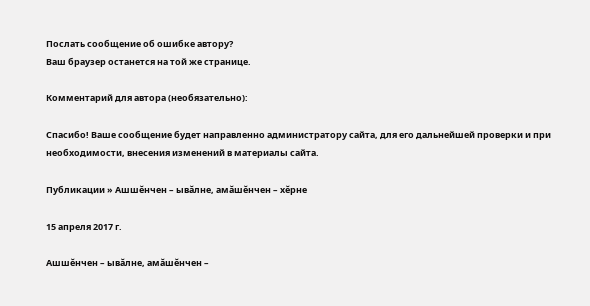Послать сообщение об ошибке автору?
Ваш браузер останется на той же странице.

Комментарий для автора (необязательно):

Спасибо! Ваше сообщение будет направленно администратору сайта, для его дальнейшей проверки и при необходимости, внесения изменений в материалы сайта.

Публикации » Ашшĕнчен – ывăлне, амăшĕнчен – хĕрне

15 апреля 2017 г.

Ашшĕнчен – ывăлне, амăшĕнчен –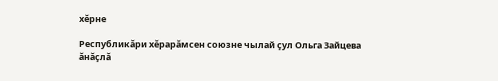хĕрне

Республикăри хĕрарăмсен союзне чылай çул Ольга Зайцева  ăнăçлă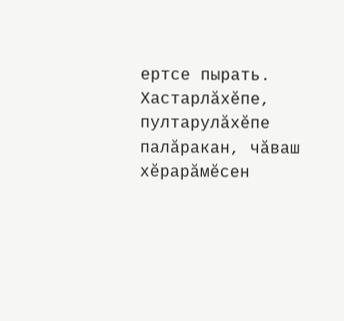ертсе пырать. Хастарлăхĕпе, пултарулăхĕпе палăракан, чăваш хĕрарăмĕсен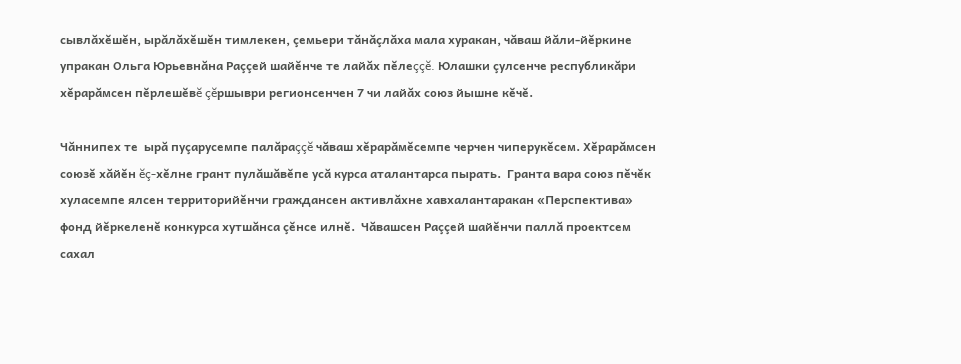сывлăхĕшĕн, ырăлăхĕшĕн тимлекен, çемьери тăнăçлăха мала хуракан, чăваш йăли-йĕркине упракан Ольга Юрьевнăна Раççей шайĕнче те лайăх пĕлеççĕ. Юлашки çулсенче республикăри хĕрарăмсен пĕрлешĕвĕ çĕршыври регионсенчен 7 чи лайăх союз йышне кĕчĕ.

Чăннипех те  ырă пуçарусемпе палăраççĕ чăваш хĕрарăмĕсемпе черчен чиперукĕсем. Хĕрарăмсен союзĕ хăйĕн ĕç-хĕлне грант пулăшăвĕпе усă курса аталантарса пырать.  Гранта вара союз пĕчĕк хуласемпе ялсен территорийĕнчи граждансен активлăхне хавхалантаракан «Перспектива» фонд йĕркеленĕ конкурса хутшăнса çĕнсе илнĕ.  Чăвашсен Раççей шайĕнчи паллă проектсем сахал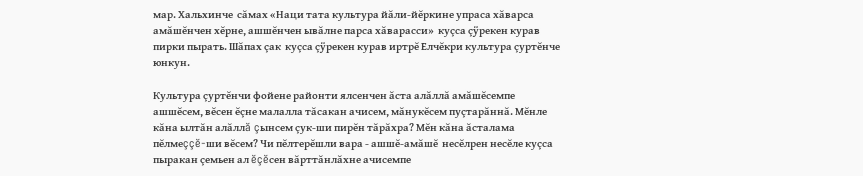мар. Хальхинче  сăмах «Наци тата культура йăли-йĕркине упраса хăварса амăшĕнчен хĕрне, ашшĕнчен ывăлне парса хăварасси»  куçса çÿрекен курав пирки пырать. Шăпах çак  куçса çÿрекен курав иртрĕ Елчĕкри культура çуртĕнче юнкун.

Культура çуртĕнчи фойене районти ялсенчен ăста алăллă амăшĕсемпе ашшĕсем, вĕсен ĕçне малалла тăсакан ачисем, мăнукĕсем пуçтарăннă. Мĕнле кăна ылтăн алăллă çынсем çук-ши пирĕн тăрăхра? Мĕн кăна ăсталама пĕлмеççĕ-ши вĕсем? Чи пĕлтерĕшли вара - ашшĕ-амăшĕ  несĕлрен несĕле куçса пыракан çемьен ал ĕçĕсен вăрттăнлăхне ачисемпе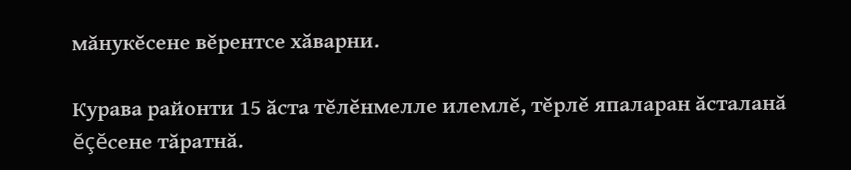мăнукĕсене вĕрентсе хăварни.

Курава районти 15 ăста тĕлĕнмелле илемлĕ, тĕрлĕ япаларан ăсталанă ĕçĕсене тăратнă.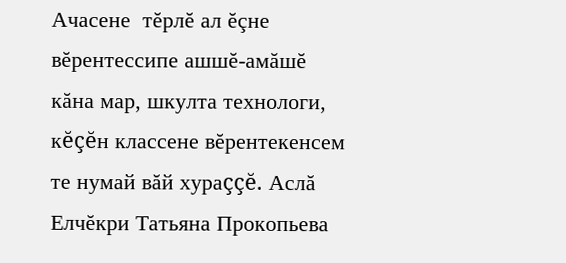Ачасене  тĕрлĕ ал ĕçне вĕрентессипе ашшĕ-амăшĕ кăна мар, шкулта технологи, кĕçĕн классене вĕрентекенсем те нумай вăй хураççĕ. Аслă Елчĕкри Татьяна Прокопьева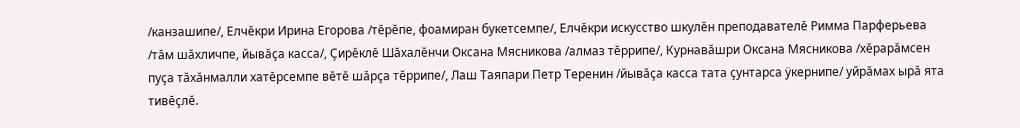/канзашипе/, Елчĕкри Ирина Егорова /тĕрĕпе, фоамиран букетсемпе/, Елчĕкри искусство шкулĕн преподавателĕ Римма Парферьева /тăм шăхличпе, йывăçа касса/, Çирĕклĕ Шăхалĕнчи Оксана Мясникова /алмаз тĕррипе/, Курнавăшри Оксана Мясникова /хĕрарăмсен пуçа тăхăнмалли хатĕрсемпе вĕтĕ шăрçа тĕррипе/, Лаш Таяпари Петр Теренин /йывăçа касса тата çунтарса ÿкернипе/ уйрăмах ырă ята тивĕçлĕ.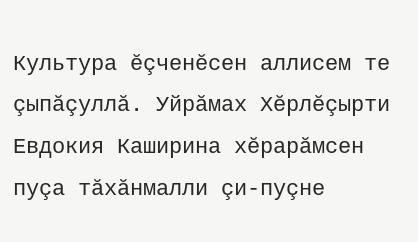Культура ĕçченĕсен аллисем те çыпăçуллă. Уйрăмах Хĕрлĕçырти Евдокия Каширина хĕрарăмсен пуçа тăхăнмалли çи-пуçне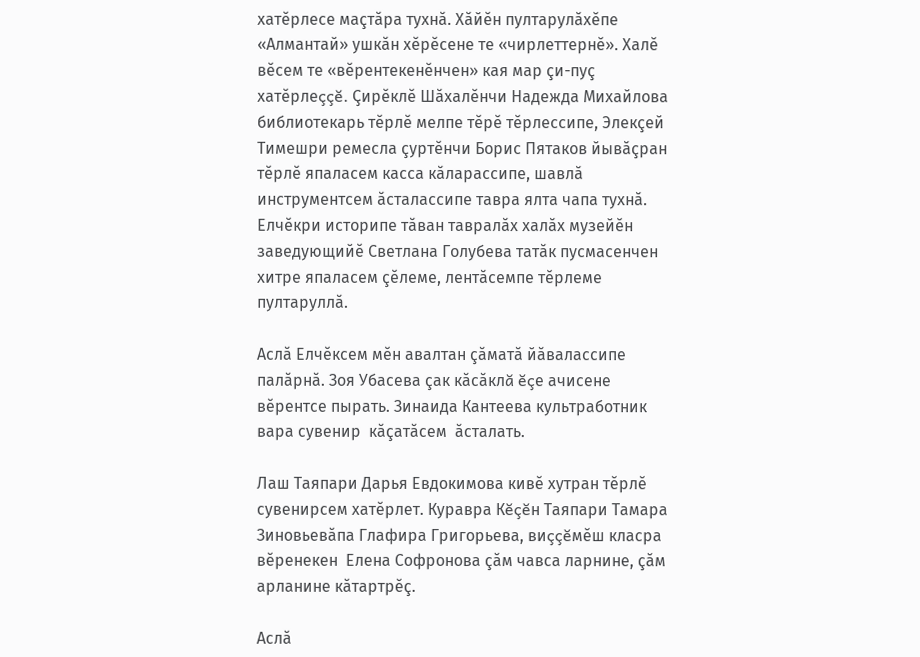хатĕрлесе маçтăра тухнă. Хăйĕн пултарулăхĕпе «Алмантай» ушкăн хĕрĕсене те «чирлеттернĕ». Халĕ вĕсем те «вĕрентекенĕнчен» кая мар çи-пуç хатĕрлеççĕ. Çирĕклĕ Шăхалĕнчи Надежда Михайлова библиотекарь тĕрлĕ мелпе тĕрĕ тĕрлессипе, Элекçей Тимешри ремесла çуртĕнчи Борис Пятаков йывăçран тĕрлĕ япаласем касса кăларассипе, шавлă инструментсем ăсталассипе тавра ялта чапа тухнă. Елчĕкри историпе тăван тавралăх халăх музейĕн заведующийĕ Светлана Голубева татăк пусмасенчен хитре япаласем çĕлеме, лентăсемпе тĕрлеме пултаруллă.

Аслă Елчĕксем мĕн авалтан çăматă йăвалассипе палăрнă. Зоя Убасева çак кăсăклă ĕçе ачисене вĕрентсе пырать. Зинаида Кантеева культработник вара сувенир  кăçатăсем  ăсталать.

Лаш Таяпари Дарья Евдокимова кивĕ хутран тĕрлĕ сувенирсем хатĕрлет. Куравра Кĕçĕн Таяпари Тамара Зиновьевăпа Глафира Григорьева, виççĕмĕш класра вĕренекен  Елена Софронова çăм чавса ларнине, çăм арланине кăтартрĕç.

Аслă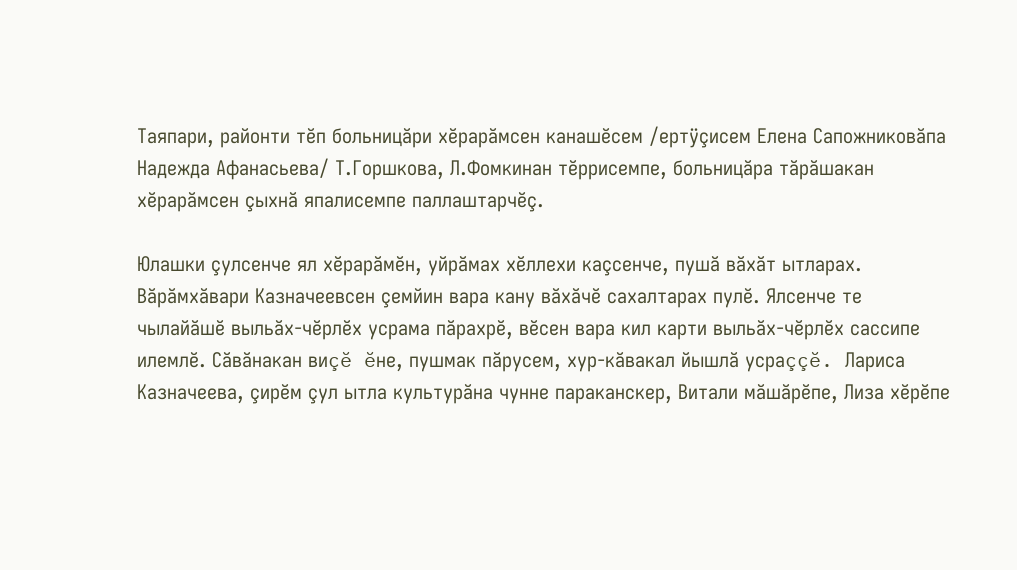Таяпари, районти тĕп больницăри хĕрарăмсен канашĕсем /ертÿçисем Елена Сапожниковăпа Надежда Афанасьева/ Т.Горшкова, Л.Фомкинан тĕррисемпе, больницăра тăрăшакан хĕрарăмсен çыхнă япалисемпе паллаштарчĕç.

Юлашки çулсенче ял хĕрарăмĕн, уйрăмах хĕллехи каçсенче, пушă вăхăт ытларах. Вăрăмхăвари Казначеевсен çемйин вара кану вăхăчĕ сахалтарах пулĕ. Ялсенче те чылайăшĕ выльăх-чĕрлĕх усрама пăрахрĕ, вĕсен вара кил карти выльăх-чĕрлĕх сассипе илемлĕ. Сăвăнакан виçĕ ĕне, пушмак пăрусем, хур-кăвакал йышлă усраççĕ. Лариса Казначеева, çирĕм çул ытла культурăна чунне параканскер, Витали мăшăрĕпе, Лиза хĕрĕпе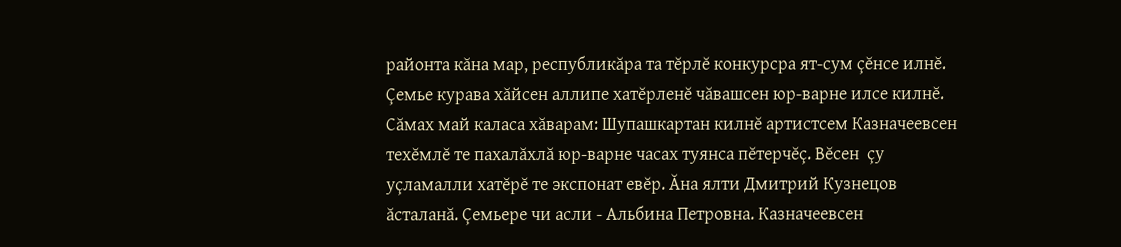районта кăна мар, республикăра та тĕрлĕ конкурсра ят-сум çĕнсе илнĕ. Çемье курава хăйсен аллипе хатĕрленĕ чăвашсен юр-варне илсе килнĕ. Сăмах май каласа хăварам: Шупашкартан килнĕ артистсем Казначеевсен техĕмлĕ те пахалăхлă юр-варне часах туянса пĕтерчĕç. Вĕсен  çу уçламалли хатĕрĕ те экспонат евĕр. Ăна ялти Дмитрий Кузнецов ăсталанă. Çемьере чи асли - Альбина Петровна. Казначеевсен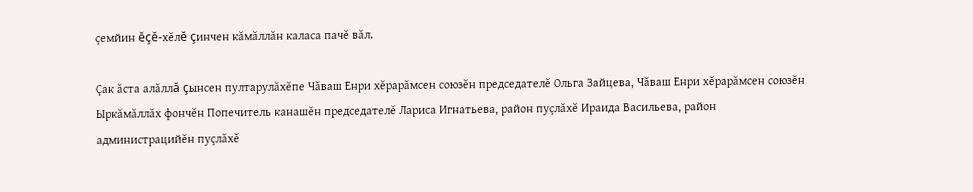çемйин ĕçĕ-хĕлĕ çинчен кăмăллăн каласа пачĕ вăл.

Çак ăста алăллă çынсен пултарулăхĕпе Чăваш Енри хĕрарăмсен союзĕн председателĕ Ольга Зайцева, Чăваш Енри хĕрарăмсен союзĕн Ыркăмăллăх фончĕн Попечитель канашĕн председателĕ Лариса Игнатьева, район пуçлăхĕ Ираида Васильева, район администрацийĕн пуçлăхĕ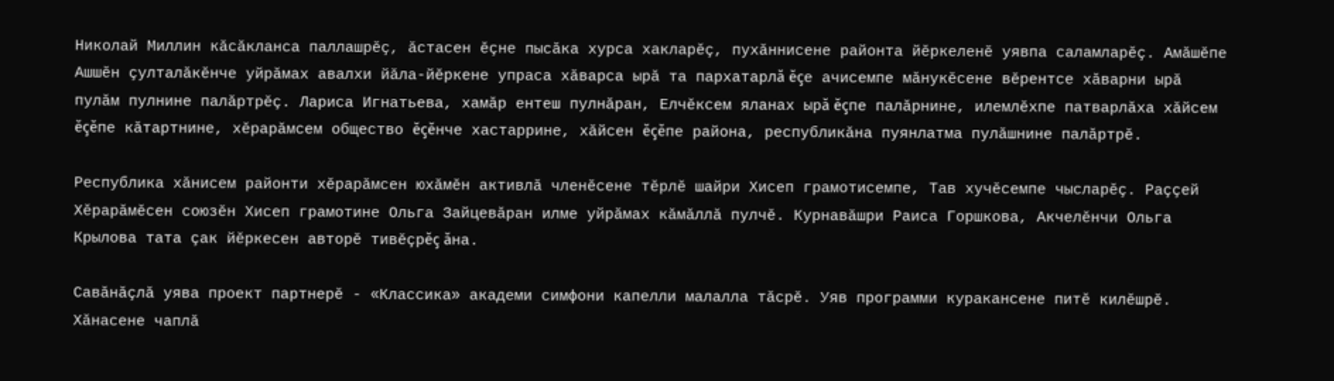Николай Миллин кăсăкланса паллашрĕç, ăстасен ĕçне пысăка хурса хакларĕç, пухăннисене районта йĕркеленĕ уявпа саламларĕç. Амăшĕпе Ашшĕн çулталăкĕнче уйрăмах авалхи йăла-йĕркене упраса хăварса ырă та пархатарлă ĕçе ачисемпе мăнукĕсене вĕрентсе хăварни ырă пулăм пулнине палăртрĕç. Лариса Игнатьева, хамăр ентеш пулнăран, Елчĕксем яланах ырă ĕçпе палăрнине, илемлĕхпе патварлăха хăйсем ĕçĕпе кăтартнине, хĕрарăмсем общество ĕçĕнче хастаррине, хăйсен ĕçĕпе района, республикăна пуянлатма пулăшнине палăртрĕ.

Республика хăнисем районти хĕрарăмсен юхăмĕн активлă членĕсене тĕрлĕ шайри Хисеп грамотисемпе, Тав хучĕсемпе чысларĕç. Раççей Хĕрарăмĕсен союзĕн Хисеп грамотине Ольга Зайцевăран илме уйрăмах кăмăллă пулчĕ. Курнавăшри Раиса Горшкова, Акчелĕнчи Ольга Крылова тата çак йĕркесен авторĕ тивĕçрĕç ăна.

Савăнăçлă уява проект партнерĕ - «Классика» академи симфони капелли малалла тăсрĕ. Уяв программи куракансене питĕ килĕшрĕ. Хăнасене чаплă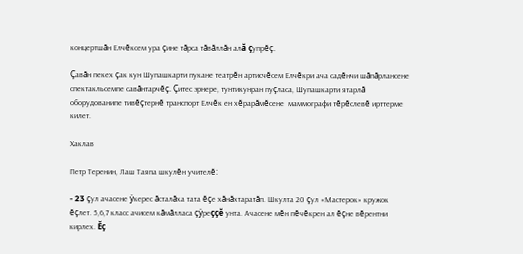концертшăн Елчĕксем ура çине тăрса тăвăллăн алă çупрĕç.

Çавăн пекех çак кун Шупашкарти пукане театрĕн артисчĕсем Елчĕкри ача садĕнчи шăпăрлансене спектакльсемпе савăнтарчĕç. Çитес эрнере, тунтикунран пуçласа, Шупашкарти ятарлă оборудованипе тивĕçтернĕ транспорт Елчĕк ен хĕрарăмĕсене  маммографи тĕрĕслевĕ ирттерме килет.

Хаклав

Петр Теренин, Лаш Таяпа шкулĕн учителĕ:

- 23 çул ачасене ÿкерес ăсталăха тата ĕçе хăнăхтаратăп. Шкулта 20 çул «Мастерок» кружок ĕçлет. 5,6,7 класс ачисем кăмăлласа çÿреççĕ унта. Ачасене мĕн пĕчĕкрен ал ĕçне вĕрентни кирлех. Ĕç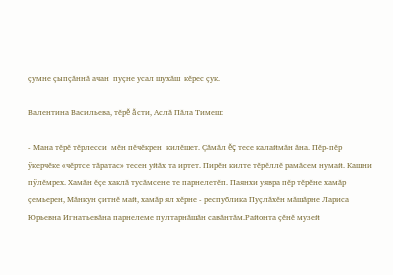çумне çыпçăннă ачан  пуçне усал шухăш  кĕрес çук.

Валентина Васильева, тĕрĕ ăсти, Аслă Пăла Тимеш:

- Мана тĕрĕ тĕрлесси  мĕн пĕчĕкрен  килĕшет. Çăмăл ĕç тесе калаймăн ăна. Пĕр-пĕр ÿкерчĕке «чĕртсе тăратас» тесен уйăх та иртет. Пирĕн килте тĕрĕллĕ рамăсем нумай. Кашни пÿлĕмрех. Хамăн ĕçе хаклă тусăмсене те парнелетĕп. Паянхи уявра пĕр тĕрĕне хамăр çемьерен, Мăнкун çитнĕ май, хамăр ял хĕрне - республика Пуçлăхĕн мăшăрне Лариса Юрьевна Игнатьевăна парнелеме пултарнăшăн савăнтăм.Районта çĕнĕ музей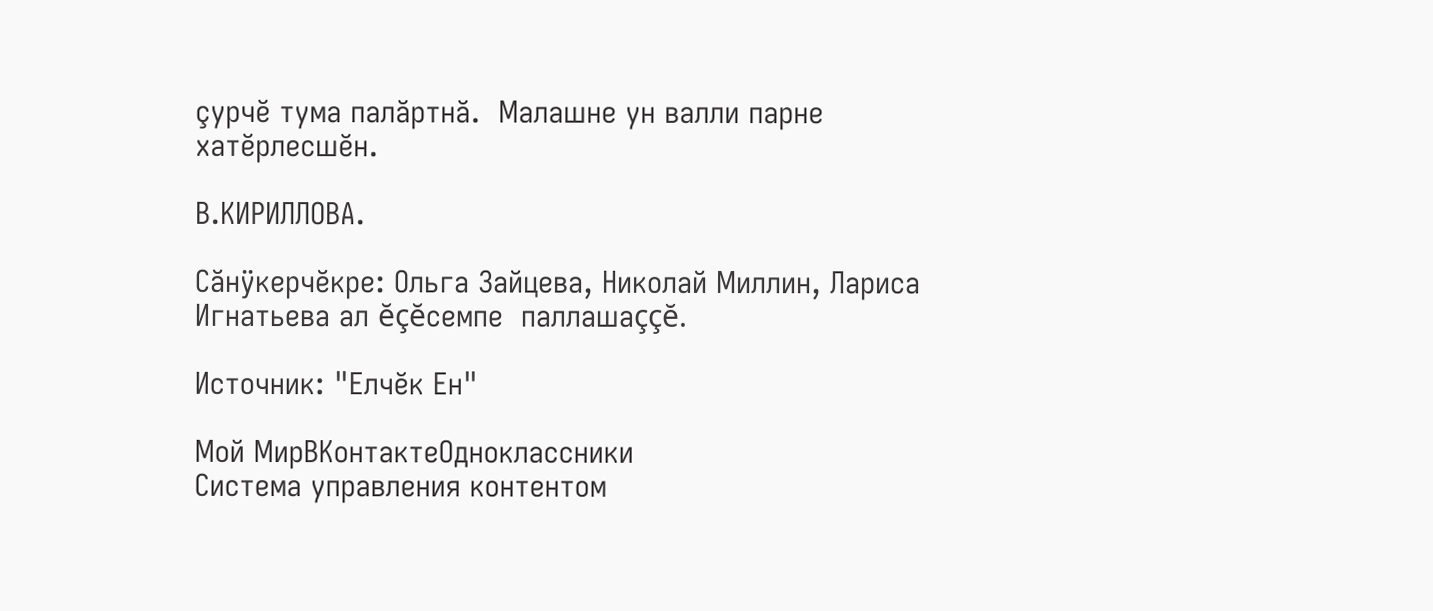çурчĕ тума палăртнă.  Малашне ун валли парне хатĕрлесшĕн.

В.КИРИЛЛОВА.

Сăнÿкерчĕкре: Ольга Зайцева, Николай Миллин, Лариса Игнатьева ал ĕçĕсемпе  паллашаççĕ.

Источник: "Елчĕк Ен"

Мой МирВКонтактеОдноклассники
Система управления контентом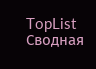TopList Сводная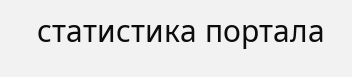статистика портала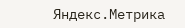Яндекс.Метрика